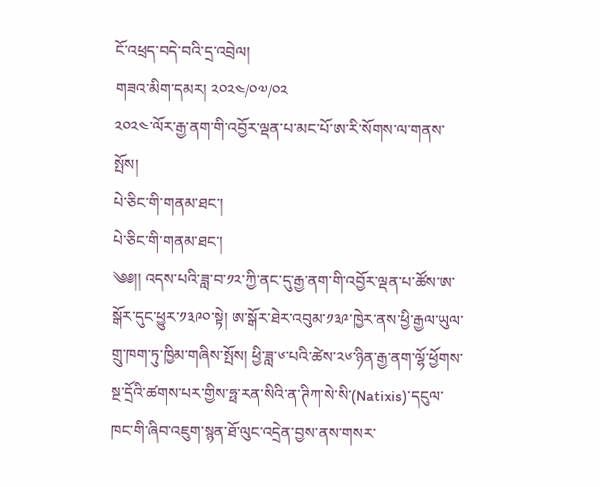ངོ་འཕྲད་བདེ་བའི་དྲ་འབྲེལ།
གཟའ་མིག་དམར། ༢༠༢༤/༠༧/༠༢
༢༠༢༤་ལོར་རྒྱ་ནག་གི་འབྱོར་ལྡན་པ་མང་པོ་ཨ་རི་སོགས་ལ་གནས་སྤོས།
པེ་ཅིང་གི་གནམ་ཐང་།
པེ་ཅིང་གི་གནམ་ཐང་།
༄༅།། འདས་པའི་ཟླ་བ་༡༢་ཀྱི་ནང་དུ་རྒྱ་ནག་གི་འབྱོར་ལྡན་པ་ཚོས་ཨ་སྒོར་དུང་ཕྱུར་༡༣༩༠་སྟེ། ཨ་སྒོར་ཐེར་འབུམ་༡༣༩་ཁྱེར་ནས་ཕྱི་རྒྱལ་ཡུལ་གྲུ་ཁག་ཏུ་ཁྱིམ་གཞིས་སྤོས། ཕྱི་ཟླ་༦་པའི་ཚེས་༢༦་ཉིན་རྒྱ་ནག་ལྷོ་ཕྱོགས་སྔ་དྲོའི་ཚགས་པར་གྱིས་ཧྥ་རན་སིའི་ན་ཊིཀ་སེ་སི་(Natixis)་དངུལ་ཁང་གི་ཞིབ་འཇུག་སྙན་ཐོ་ལུང་འདྲེན་བྱས་ནས་གསར་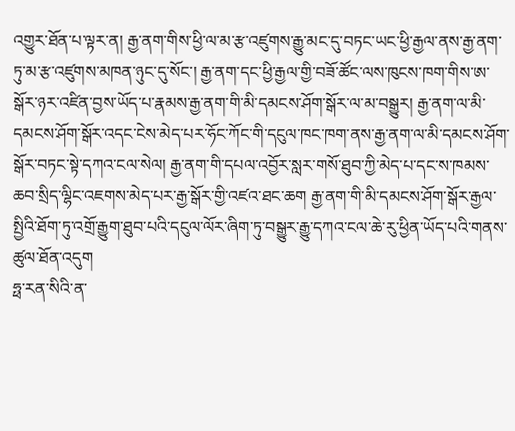འགྱུར་ཐོན་པ་ལྟར་ན། རྒྱ་ནག་གིས་ཕྱི་ལ་མ་རྩ་འཛུགས་རྒྱུ་མང་དུ་བཏང་ཡང་ཕྱི་རྒྱལ་ནས་རྒྱ་ནག་ཏུ་མ་རྩ་འཛུགས་མཁན་ཉུང་དུ་སོང་། རྒྱ་ནག་དང་ཕྱི་རྒྱལ་གྱི་བཟོ་ཚོང་ལས་ཁུངས་ཁག་གིས་ཨ་སྒོར་ཉར་འཛིན་བྱས་ཡོད་པ་རྣམས་རྒྱ་ནག་གི་མི་དམངས་ཤོག་སྒོར་ལ་མ་བསྒྱུར། རྒྱ་ནག་ལ་མི་དམངས་ཤོག་སྒོར་འདང་ངེས་མེད་པར་ཧོང་ཀོང་གི་དངུལ་ཁང་ཁག་ནས་རྒྱ་ནག་ལ་མི་དམངས་ཤོག་སྒོར་བཏང་སྟེ་དཀའ་ངལ་སེལ། རྒྱ་ནག་གི་དཔལ་འབྱོར་སླར་གསོ་ཐུབ་ཀྱི་མེད་པ་དང་ས་ཁམས་ཆབ་སྲིད་ལྷིང་འཇགས་མེད་པར་རྒྱ་སྒོར་གྱི་འཛའ་ཐང་ཆག རྒྱ་ནག་གི་མི་དམངས་ཤོག་སྒོར་རྒྱལ་སྤྱིའི་ཐོག་ཏུ་འགྲོ་རྒྱུག་ཐུབ་པའི་དངུལ་ལོར་ཞིག་ཏུ་བསྒྱུར་རྒྱུ་དཀའ་ངལ་ཆེ་རུ་ཕྱིན་ཡོད་པའི་གནས་ཚུལ་ཐོན་འདུག
ཧྥ་རན་སིའི་ན་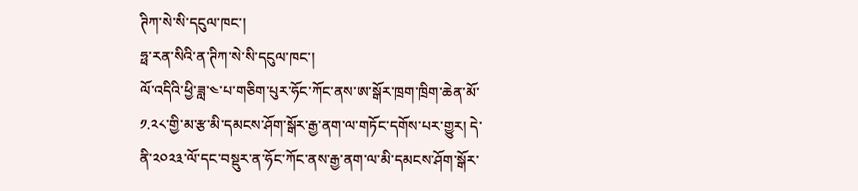ཊིཀ་སེ་སི་དངུལ་ཁང་།
ཧྥ་རན་སིའི་ན་ཊིཀ་སེ་སི་དངུལ་ཁང་།
ལོ་འདིའི་ཕྱི་ཟླ་༤་པ་གཅིག་པུར་ཧོང་ཀོང་ནས་ཨ་སྒོར་ཁྲག་ཁྲིག་ཆེན་མོ་༡.༢༨་གྱི་མ་རྩ་མི་དམངས་ཤོག་སྒོར་རྒྱ་ནག་ལ་གཏོང་དགོས་པར་གྱུར། དེ་ནི་༢༠༢༣་ལོ་དང་བསྡུར་ན་ཧོང་ཀོང་ནས་རྒྱ་ནག་ལ་མི་དམངས་ཤོག་སྒོར་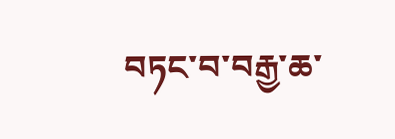བཏང་བ་བརྒྱ་ཆ་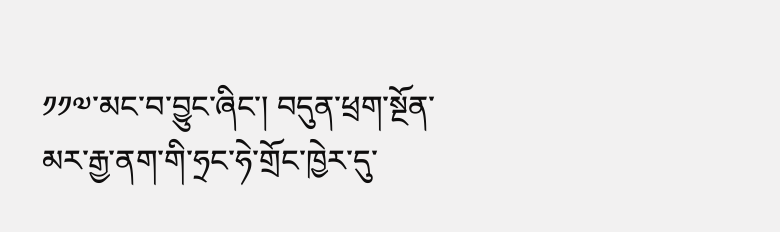༡༡༧་མང་བ་བྱུང་ཞིང་། བདུན་ཕྲག་སྔོན་མར་རྒྱ་ནག་གི་ཧྲང་ཧེ་གྲོང་ཁྱེར་དུ་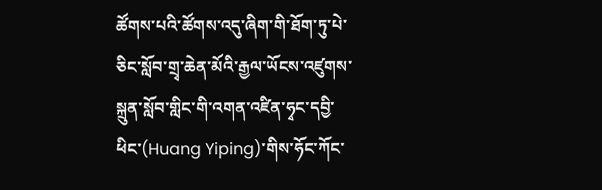ཚོགས་པའི་ཚོགས་འདུ་ཞིག་གི་ཐོག་ཏུ་པེ་ཅིང་སློབ་གྲྭ་ཆེན་མོའི་རྒྱལ་ཡོངས་འཛུགས་སྐྲུན་སློབ་གླིང་གི་འགན་འཛིན་ཧྭང་དབྱི་ཕིང་(Huang Yiping)་གིས་ཧོང་ཀོང་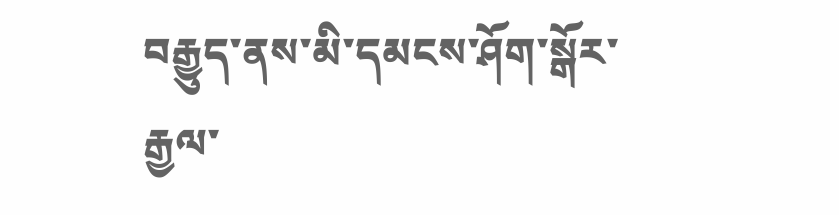བརྒྱུད་ནས་མི་དམངས་ཤོག་སྒོར་རྒྱལ་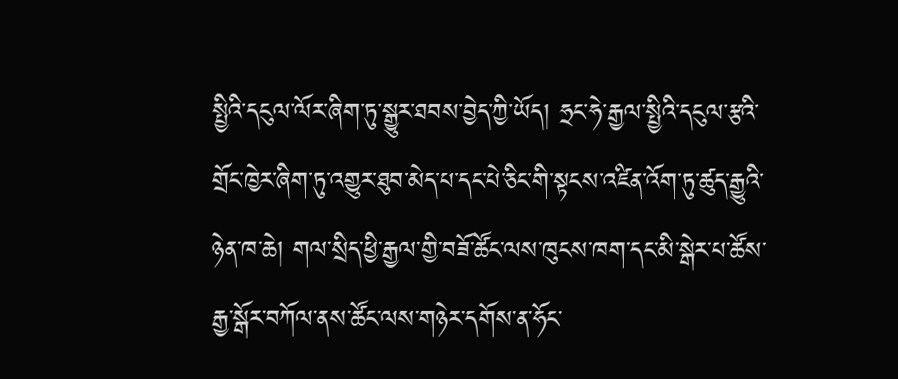སྤྱིའི་དངུལ་ལོར་ཞིག་ཏུ་སྒྱུར་ཐབས་བྱེད་ཀྱི་ཡོད། ཧྲང་ཧེ་རྒྱལ་སྤྱིའི་དངུལ་རྩའི་གྲོང་ཁྱེར་ཞིག་ཏུ་འགྱུར་ཐུབ་མེད་པ་དང་པེ་ཅིང་གི་སྟངས་འཛིན་འོག་ཏུ་ཚུད་རྒྱུའི་ཉེན་ཁ་ཆེ། གལ་སྲིད་ཕྱི་རྒྱལ་གྱི་བཟོ་ཚོང་ལས་ཁུངས་ཁག་དང་མི་སྒེར་པ་ཚོས་རྒྱ་སྒོར་བཀོལ་ནས་ཚོང་ལས་གཉེར་དགོས་ན་ཧོང་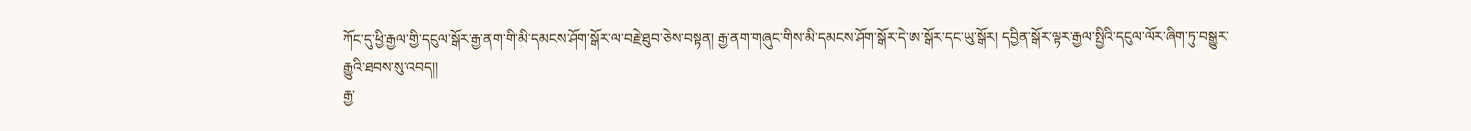ཀོང་དུ་ཕྱི་རྒྱལ་གྱི་དངུལ་སྒོར་རྒྱ་ནག་གི་མི་དམངས་ཤོག་སྒོར་ལ་བརྗེ་ཐུབ་ཅེས་བསྟན། རྒྱ་ནག་གཞུང་གིས་མི་དམངས་ཤོག་སྒོར་དེ་ཨ་སྒོར་དང་ཡུ་སྒོར། དབྱིན་སྒོར་ལྟར་རྒྱལ་སྤྱིའི་དངུལ་ལོར་ཞིག་ཏུ་བསྒྱུར་རྒྱུའི་ཐབས་སུ་འབད།།
རྒྱ་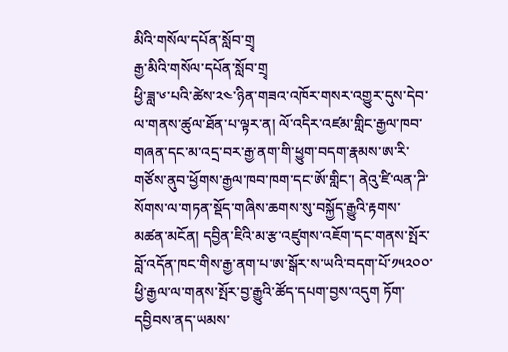མིའི་གསོལ་དཔོན་སློབ་གྲྭ
རྒྱ་མིའི་གསོལ་དཔོན་སློབ་གྲྭ
ཕྱི་ཟླ་༦་པའི་ཚེས་༢༤་ཉིན་གཟའ་འཁོར་གསར་འགྱུར་དུས་དེབ་ལ་གནས་ཚུལ་ཐོན་པ་ལྟར་ན། ལོ་འདིར་འཛམ་གླིང་རྒྱལ་ཁབ་གཞན་དང་མ་འདྲ་བར་རྒྱ་ནག་གི་ཕྱུག་བདག་རྣམས་ཨ་རི་གཙོས་ནུབ་ཕྱོགས་རྒྱལ་ཁབ་ཁག་དང་ཨོ་གླིང་། ནེའུ་ཛི་ལན་ཌི་སོགས་ལ་གཏན་སྡོད་གཞིས་ཆགས་སུ་བསྐྱོད་རྒྱུའི་རྟགས་མཚན་མངོན། དབྱིན་ཇིའི་མ་རྩ་འཛུགས་འཇོག་དང་གནས་སྤོར་བློ་འདོན་ཁང་གིས་རྒྱ་ནག་པ་ཨ་སྒོར་ས་ཡའི་བདག་པོ་༡༥༢༠༠་ཕྱི་རྒྱལ་ལ་གནས་སྤོར་བྱ་རྒྱུའི་ཚོད་དཔག་བྱས་འདུག ཏོག་དབྱིབས་ནད་ཡམས་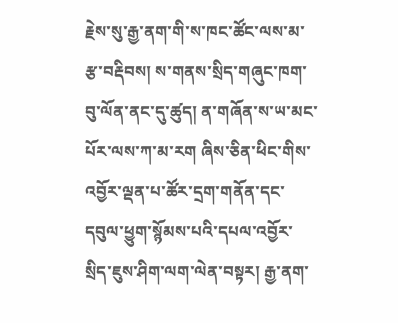རྗེས་སུ་རྒྱ་ནག་གི་ས་ཁང་ཚོང་ལས་མ་རྩ་བརྡིབས། ས་གནས་སྲིད་གཞུང་ཁག་བུ་ལོན་ནང་དུ་ཚུད། ན་གཞོན་ས་ཡ་མང་པོར་ལས་ཀ་མ་རག ཞིས་ཅིན་ཕིང་གིས་འབྱོར་ལྡན་པ་ཚོར་དྲག་གནོན་དང་དབུལ་ཕྱུག་སྙོམས་པའི་དཔལ་འབྱོར་སྲིད་ཇུས་ཤིག་ལག་ལེན་བསྟར། རྒྱ་ནག་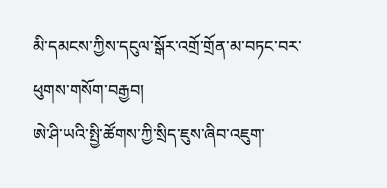མི་དམངས་ཀྱིས་དངུལ་སྒོར་འགྲོ་གྲོན་མ་བཏང་བར་ཕུགས་གསོག་བརྒྱབ།
ཨེ་ཤི་ཡའི་སྤྱི་ཚོགས་ཀྱི་སྲིད་ཇུས་ཞིབ་འཇུག་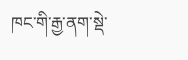ཁང་གི་རྒྱ་ནག་སྡེ་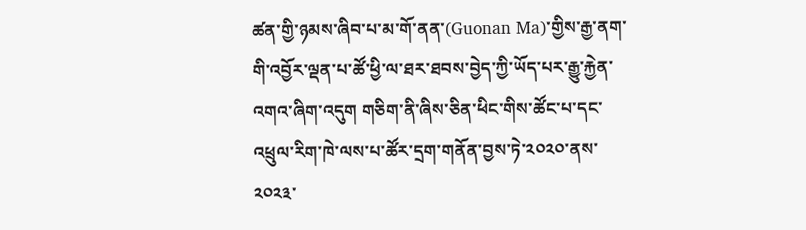ཚན་གྱི་ཉམས་ཞིབ་པ་མ་གོ་ནན་(Guonan Ma)་གྱིས་རྒྱ་ནག་གི་འབྱོར་ལྡན་པ་ཚོ་ཕྱི་ལ་ཐར་ཐབས་བྱེད་ཀྱི་ཡོད་པར་རྒྱུ་རྐྱེན་འགའ་ཞིག་འདུག གཅིག་ནི་ཞིས་ཅིན་ཕིང་གིས་ཚོང་པ་དང་འཕྲུལ་རིག་ཁེ་ལས་པ་ཚོར་དྲག་གནོན་བྱས་ཏེ་༢༠༢༠་ནས་༢༠༢༣་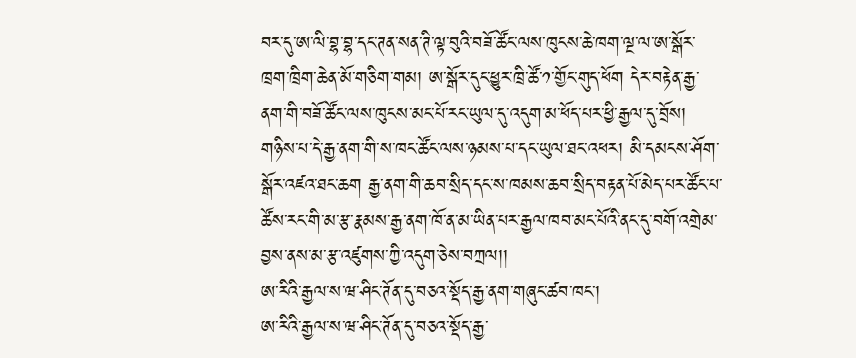བར་དུ་ཨ་ལི་བྷ་བྷ་དང་ཊན་སན་ཊི་ལྟ་བུའི་བཟོ་ཚོང་ལས་ཁུངས་ཆེ་ཁག་ལྔ་ལ་ཨ་སྒོར་ཁྲག་ཁྲིག་ཆེན་མོ་གཅིག་གམ། ཨ་སྒོར་དུང་ཕྱུར་ཁྲི་ཚོ་༡་གྱོང་གུད་ཕོག དེར་བརྟེན་རྒྱ་ནག་གི་བཟོ་ཚོང་ལས་ཁུངས་མང་པོ་རང་ཡུལ་དུ་འདུག་མ་ཕོད་པར་ཕྱི་རྒྱལ་དུ་བྲོས། གཉིས་པ་དེ་རྒྱ་ནག་གི་ས་ཁང་ཚོང་ལས་ཉམས་པ་དང་ཡུལ་ཐང་འཕར། མི་དམངས་ཤོག་སྒོར་འཛའ་ཐང་ཆག རྒྱ་ནག་གི་ཆབ་སྲིད་དང་ས་ཁམས་ཆབ་སྲིད་བརྟན་པོ་མེད་པར་ཚོང་པ་ཚོས་རང་གི་མ་རྩ་རྣམས་རྒྱ་ནག་ཁོ་ན་མ་ཡིན་པར་རྒྱལ་ཁབ་མང་པོའི་ནང་དུ་བགོ་འགྲེམ་བྱས་ནས་མ་རྩ་འཛུགས་ཀྱི་འདུག་ཅེས་བཀྲལ།།
ཨ་རིའི་རྒྱལ་ས་ཝ་ཤིང་ཊོན་དུ་བཅའ་སྡོད་རྒྱ་ནག་གཞུང་ཚབ་ཁང་།
ཨ་རིའི་རྒྱལ་ས་ཝ་ཤིང་ཊོན་དུ་བཅའ་སྡོད་རྒྱ་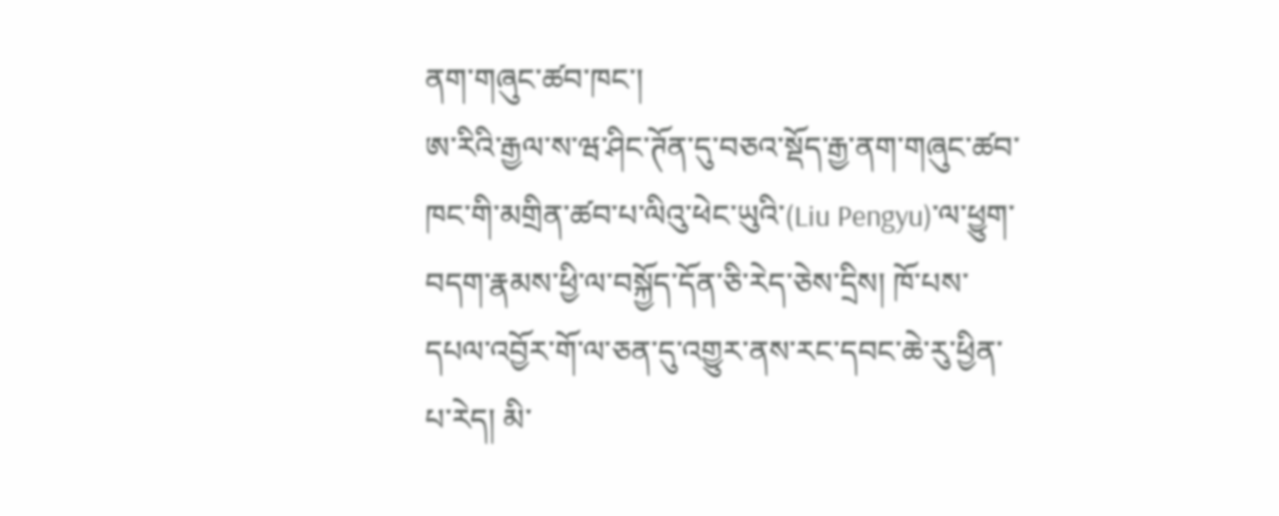ནག་གཞུང་ཚབ་ཁང་།
ཨ་རིའི་རྒྱལ་ས་ཝ་ཤིང་ཊོན་དུ་བཅའ་སྡོད་རྒྱ་ནག་གཞུང་ཚབ་ཁང་གི་མགྲིན་ཚབ་པ་ལིའུ་ཕེང་ཡུའི་(Liu Pengyu)་ལ་ཕྱུག་བདག་རྣམས་ཕྱི་ལ་བསྐྱོད་དོན་ཅི་རེད་ཅེས་དྲིས། ཁོ་པས་དཔལ་འབྱོར་གོ་ལ་ཅན་དུ་འགྱུར་ནས་རང་དབང་ཆེ་རུ་ཕྱིན་པ་རེད། མི་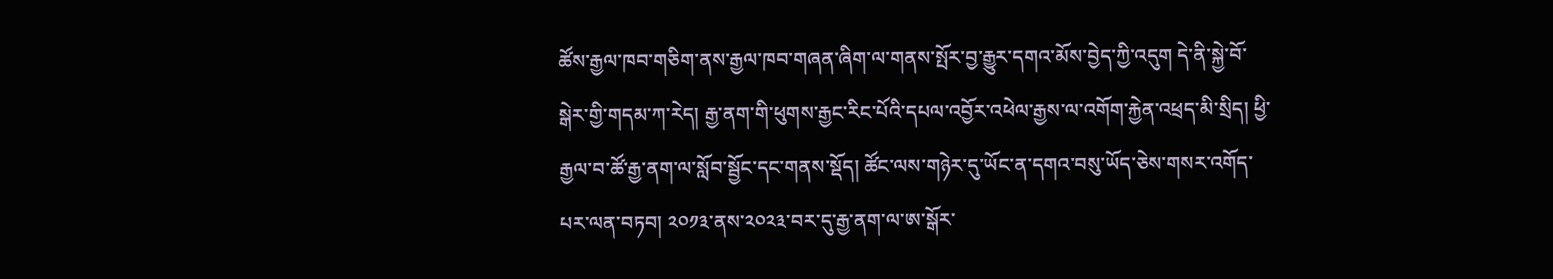ཚོས་རྒྱལ་ཁབ་གཅིག་ནས་རྒྱལ་ཁབ་གཞན་ཞིག་ལ་གནས་སྤོར་བྱ་རྒྱུར་དགའ་མོས་བྱེད་ཀྱི་འདུག དེ་ནི་སྐྱེ་བོ་སྒེར་གྱི་གདམ་ཀ་རེད། རྒྱ་ནག་གི་ཕུགས་རྒྱང་རིང་པོའི་དཔལ་འབྱོར་འཕེལ་རྒྱས་ལ་འགོག་རྐྱེན་འཕྲད་མི་སྲིད། ཕྱི་རྒྱལ་བ་ཚོ་རྒྱ་ནག་ལ་སློབ་སྦྱོང་དང་གནས་སྡོད། ཚོང་ལས་གཉེར་དུ་ཡོང་ན་དགའ་བསུ་ཡོད་ཅེས་གསར་འགོད་པར་ལན་བཏབ། ༢༠༡༣་ནས་༢༠༢༣་བར་དུ་རྒྱ་ནག་ལ་ཨ་སྒོར་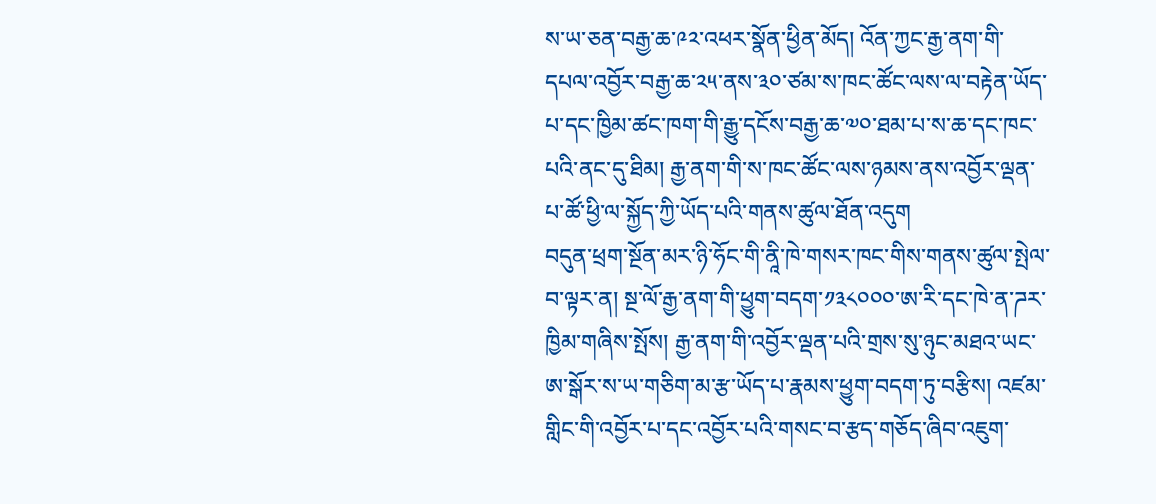ས་ཡ་ཅན་བརྒྱ་ཆ་༩༢་འཕར་སྣོན་ཕྱིན་མོད། འོན་ཀྱང་རྒྱ་ནག་གི་དཔལ་འབྱོར་བརྒྱ་ཆ་༢༥་ནས་༣༠་ཙམ་ས་ཁང་ཚོང་ལས་ལ་བརྟེན་ཡོད་པ་དང་ཁྱིམ་ཚང་ཁག་གི་རྒྱུ་དངོས་བརྒྱ་ཆ་༧༠་ཐམ་པ་ས་ཆ་དང་ཁང་པའི་ནང་དུ་ཐིམ། རྒྱ་ནག་གི་ས་ཁང་ཚོང་ལས་ཉམས་ནས་འབྱོར་ལྡན་པ་ཚོ་ཕྱི་ལ་སྐྱོད་ཀྱི་ཡོད་པའི་གནས་ཚུལ་ཐོན་འདུག
བདུན་ཕྲག་སྔོན་མར་ཉི་ཧོང་གི་ནཱི་ཁེ་གསར་ཁང་གིས་གནས་ཚུལ་སྤེལ་བ་ལྟར་ན། སྔ་ལོ་རྒྱ་ནག་གི་ཕྱུག་བདག་༡༣༨༠༠༠་ཨ་རི་དང་ཁེ་ན་ཌར་ཁྱིམ་གཞིས་སྤོས། རྒྱ་ནག་གི་འབྱོར་ལྡན་པའི་གྲས་སུ་ཉུང་མཐའ་ཡང་ཨ་སྒོར་ས་ཡ་གཅིག་མ་རྩ་ཡོད་པ་རྣམས་ཕྱུག་བདག་ཏུ་བརྩིས། འཛམ་གླིང་གི་འབྱོར་པ་དང་འབྱོར་པའི་གསང་བ་རྩད་གཅོད་ཞིབ་འཇུག་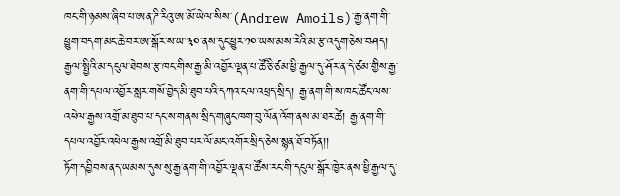ཁང་གི་ཉམས་ཞིབ་པ་ཨན་ཌི་རིའུ་ཨ་མོ་ཡེལ་སིས་(Andrew Amoils)་རྒྱ་ནག་གི་ཕྱུག་བདག་མང་ཆེ་བར་ཨ་སྒོར་ས་ཡ་༣༠་ནས་དུང་ཕྱུར་༡༠་ཡས་མས་རེའི་མ་རྩ་འདུག་ཅེས་བཤད། རྒྱལ་སྤྱིའི་མ་དངུལ་ཐེབས་རྩ་ཁང་གིས་རྒྱ་མི་འབྱོར་ལྡན་པ་ཚོ་ཅི་ཙམ་ཕྱི་རྒྱལ་དུ་ཤོར་ན་དེ་ཙམ་གྱིས་རྒྱ་ནག་གི་དཔལ་འབྱོར་སླར་གསོ་བྱེད་མི་ཐུབ་པའི་དཀའ་ངལ་འཕྲད་སྲིད། རྒྱ་ནག་གི་ས་ཁང་ཚོང་ལས་འཕེལ་རྒྱས་འགྲོ་མ་ཐུབ་པ་དང་ས་གནས་སྲིད་གཞུང་ཁག་བུ་ལོན་འོག་ནས་མ་ཐར་ཚེ། རྒྱ་ནག་གི་དཔལ་འབྱོར་འཕེལ་རྒྱས་འགྲོ་མི་ཐུབ་པར་ལོ་མང་འགོར་སྲིད་ཅེས་སྙན་ཐོ་བཏོན།།
ཏོག་དབྱིབས་ནད་ཡམས་དུས་སུ་རྒྱ་ནག་གི་འབྱོར་ལྡན་པ་ཚོས་རང་གི་དངུལ་སྒོར་ཁྱེར་ནས་ཕྱི་རྒྱལ་དུ་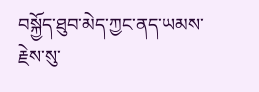བསྐྱོད་ཐུབ་མེད་ཀྱང་ནད་ཡམས་རྗེས་སུ་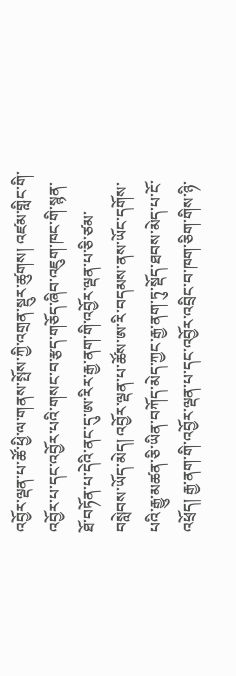འབྱོར་ལྡན་པ་ཚོ་ཕྱི་ལ་གནས་སྤོས་ཀྱི་འགྲན་སྡུར་ཚུགས། འཛམ་གླིང་གི་འབྱོར་པ་དང་འབྱོར་པའི་གསང་བ་རྩད་གཅོད་ཞིབ་འཇུག་ཁང་གི་སྙན་ཐོ་བཏོན་པ་དེའི་ནང་དུ་ཨ་རིར་རྒྱ་ནག་གི་འབྱོར་ལྡན་པ་ཅི་ཙམ་བསླེབས་ཡོད་མེད། འབྱོར་ལྡན་པ་ཚོས་ཨ་རི་བདམས་ནས་ཡོང་དགོས་པའི་རྒྱུ་མཚན་ཅི་ཡིན་བཀོད་མེད་ཀྱང་རྒྱ་ནག་ཏུ་སྡོད་ཐབས་མེད་པ་ངོ་འཕྲོད། རྒྱ་ནག་གི་འབྱོར་ལྡན་པ་དང་འབྱོར་འབྲིང་བ་ཁག་ཅིག་གིས་ཉི་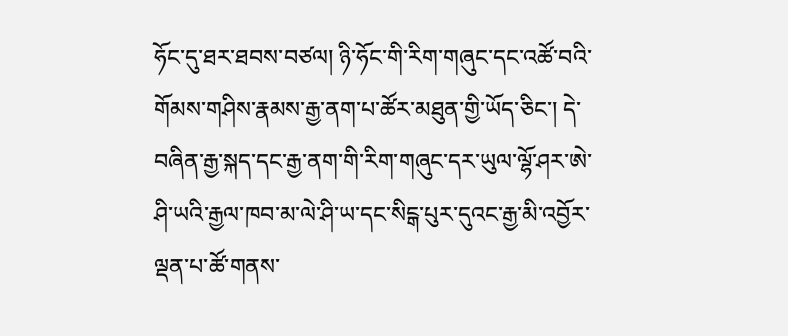ཧོང་དུ་ཐར་ཐབས་བཙལ། ཉི་ཧོང་གི་རིག་གཞུང་དང་འཚོ་བའི་གོམས་གཤིས་རྣམས་རྒྱ་ནག་པ་ཚོར་མཐུན་གྱི་ཡོད་ཅིང་། དེ་བཞིན་རྒྱ་སྐད་དང་རྒྱ་ནག་གི་རིག་གཞུང་དར་ཡུལ་ལྷོ་ཤར་ཨེ་ཤི་ཡའི་རྒྱལ་ཁབ་མ་ལེ་ཤི་ཡ་དང་སིངྒ་པུར་དུའང་རྒྱ་མི་འབྱོར་ལྡན་པ་ཚོ་གནས་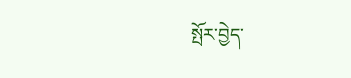སྤོར་བྱེད་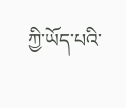ཀྱི་ཡོད་པའི་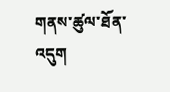གནས་ཚུལ་ཐོན་འདུག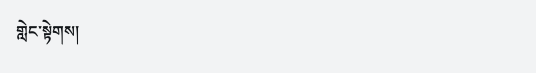གླེང་སྟེགས།